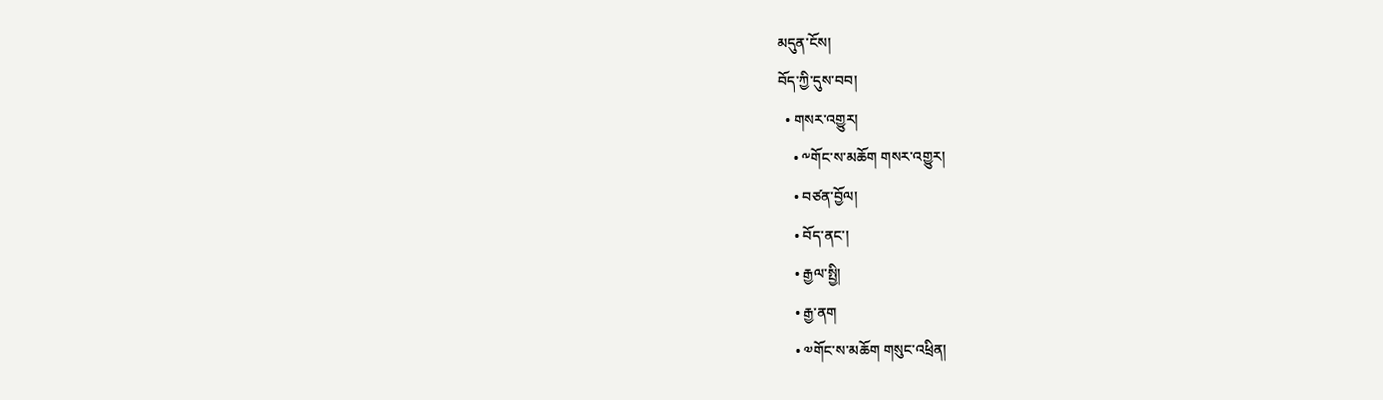མདུན་ངོས།
བོད་ཀྱི་དུས་བབ།
  • གསར་འགྱུར།
    • ༸གོང་ས་མཆོག གསར་འགྱུར།
    • བཙན་བྱོལ།
    • བོད་ནང་།
    • རྒྱལ་སྤྱི།
    • རྒྱ་ནག
    • ༧གོང་ས་མཆོག གསུང་འཕྲིན།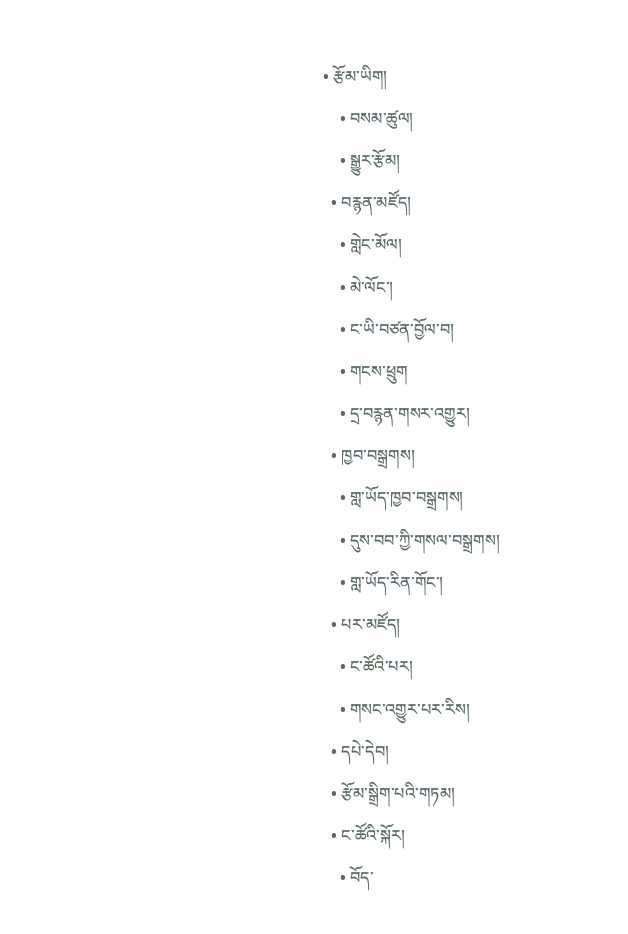• རྩོམ་ཡིག།
    • བསམ་ཚུལ།
    • སྒྱུར་རྩོམ།
  • བརྙན་མཛོད།
    • གླེང་མོལ།
    • མེ་ལོང་།
    • ང་ཡི་བཙན་བྱོལ་བ།
    • གངས་ཕྲུག
    • དྲ་བརྙན་གསར་འགྱུར།
  • ཁྱབ་བསྒྲགས།
    • གླ་ཡོད་ཁྱབ་བསྒྲགས།
    • དུས་བབ་ཀྱི་གསལ་བསྒྲགས།
    • གླ་ཡོད་རིན་གོང་།
  • པར་མཛོད།
    • ང་ཚོའི་པར།
    • གསང་འགྱུར་པར་རིས།
  • དཔེ་དེབ།
  • རྩོམ་སྒྲིག་པའི་གཏམ།
  • ང་ཚོའི་སྐོར།
    • བོད་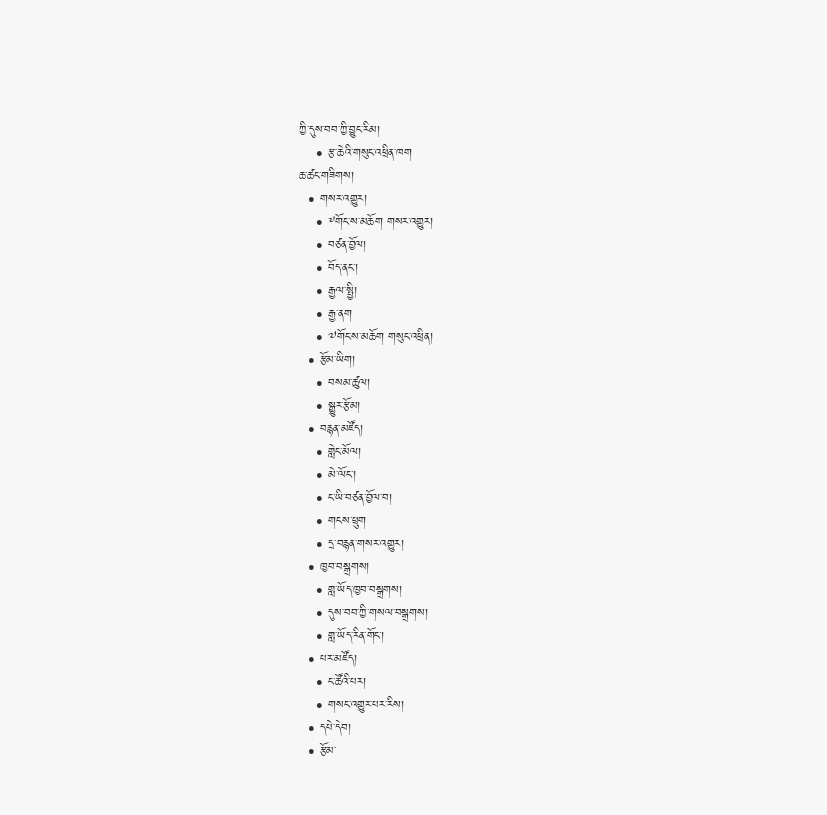ཀྱི་དུས་བབ་ཀྱི་བྱུང་རིམ།
    • རྩ་ཆེའི་གསུང་འཕྲིན་ཁག
ཆ་ཚང་གཟིགས།
  • གསར་འགྱུར།
    • ༸གོང་ས་མཆོག གསར་འགྱུར།
    • བཙན་བྱོལ།
    • བོད་ནང་།
    • རྒྱལ་སྤྱི།
    • རྒྱ་ནག
    • ༧གོང་ས་མཆོག གསུང་འཕྲིན།
  • རྩོམ་ཡིག།
    • བསམ་ཚུལ།
    • སྒྱུར་རྩོམ།
  • བརྙན་མཛོད།
    • གླེང་མོལ།
    • མེ་ལོང་།
    • ང་ཡི་བཙན་བྱོལ་བ།
    • གངས་ཕྲུག
    • དྲ་བརྙན་གསར་འགྱུར།
  • ཁྱབ་བསྒྲགས།
    • གླ་ཡོད་ཁྱབ་བསྒྲགས།
    • དུས་བབ་ཀྱི་གསལ་བསྒྲགས།
    • གླ་ཡོད་རིན་གོང་།
  • པར་མཛོད།
    • ང་ཚོའི་པར།
    • གསང་འགྱུར་པར་རིས།
  • དཔེ་དེབ།
  • རྩོམ་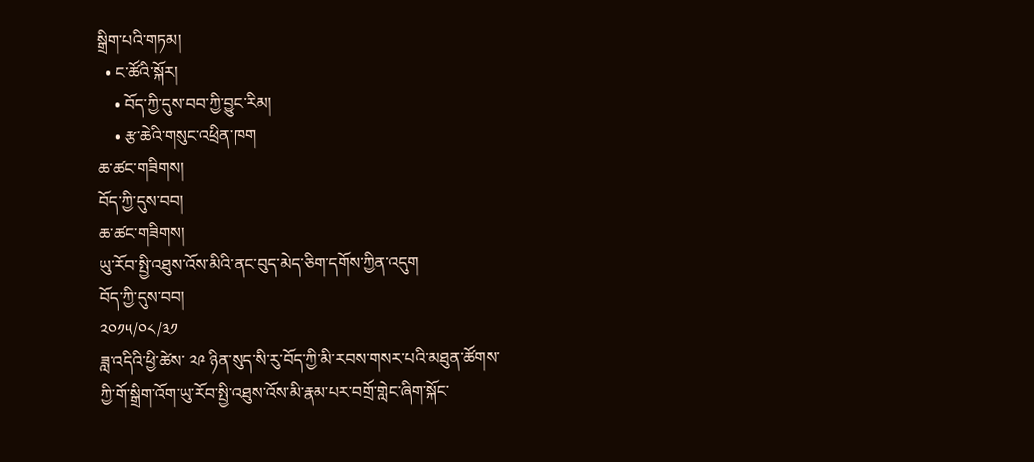སྒྲིག་པའི་གཏམ།
  • ང་ཚོའི་སྐོར།
    • བོད་ཀྱི་དུས་བབ་ཀྱི་བྱུང་རིམ།
    • རྩ་ཆེའི་གསུང་འཕྲིན་ཁག
ཆ་ཚང་གཟིགས།
བོད་ཀྱི་དུས་བབ།
ཆ་ཚང་གཟིགས།
ཡུ་རོབ་སྤྱི་འཐུས་འོས་མིའི་ནང་བུད་མེད་ཅིག་དགོས་ཀྱིན་འདུག
བོད་ཀྱི་དུས་བབ།
༢༠༡༥/༠༨/༣༡
ཟླ་འདིའི་ཕྱི་ཚེས་ ༢༩ ཉིན་སུད་སི་རུ་བོད་ཀྱི་མི་རབས་གསར་པའི་མཐུན་ཚོགས་ཀྱི་གོ་སྒྲིག་འོག་ཡུ་རོབ་སྤྱི་འཐུས་འོས་མི་རྣམ་པར་བགྲོ་གླེང་ཞིག་སྐོང་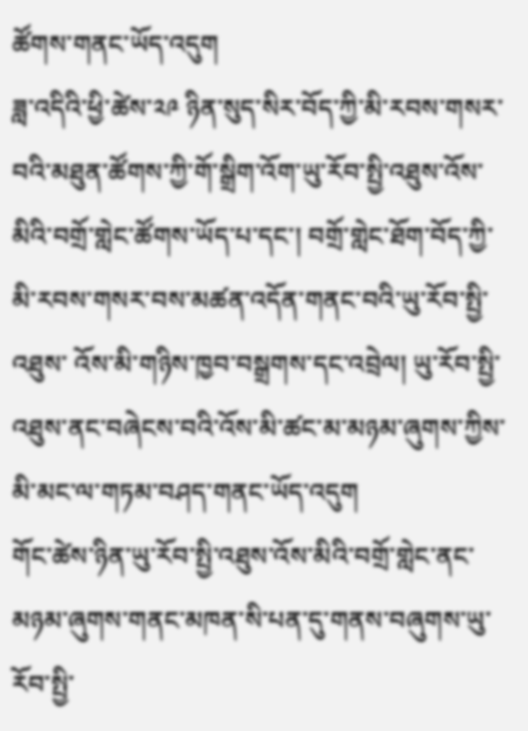ཚོགས་གནང་ཡོད་འདུག
ཟླ་འདིའི་ཕྱི་ཚེས་༢༩ ཉིན་སུད་སིར་བོད་ཀྱི་མི་རབས་གསར་བའི་མཐུན་ཚོགས་ཀྱི་གོ་སྒྲིག་འོག་ཡུ་རོབ་སྤྱི་འཐུས་འོས་མིའི་བགྲོ་གླེང་ཚོགས་ཡོད་པ་དང་། བགྲོ་གླེང་ཐོག་བོད་ཀྱི་མི་རབས་གསར་བས་མཚན་འདོན་གནང་བའི་ཡུ་རོབ་སྤྱི་འཐུས་ འོས་མི་གཉིས་ཁྱབ་བསྒྲགས་དང་འབྲེལ། ཡུ་རོབ་སྤྱི་འཐུས་ནང་བཞེངས་བའི་འོས་མི་ཚང་མ་མཉམ་ཞུགས་ཀྱིས་མི་མང་ལ་གཏམ་བཤད་གནང་ཡོད་འདུག
གོང་ཚེས་ཉིན་ཡུ་རོབ་སྤྱི་འཐུས་འོས་མིའི་བགྲོ་གླེང་ནང་མཉམ་ཞུགས་གནང་མཁན་སི་པན་དུ་གནས་བཞུགས་ཡུ་རོབ་སྤྱི་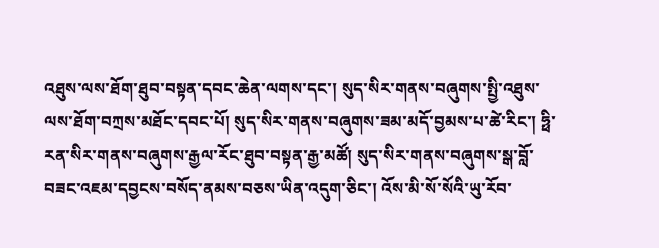འཐུས་ལས་ཐོག་ཐུབ་བསྟན་དབང་ཆེན་ལགས་དང་། སུད་སིར་གནས་བཞུགས་སྤྱི་འཐུས་ལས་ཐོག་བཀྲས་མཐོང་དབང་པོ། སུད་སིར་གནས་བཞུགས་ཟམ་མདོ་བྱམས་པ་ཚེ་རིང་། ཧྥི་རན་སིར་གནས་བཞུགས་རྒྱལ་རོང་ཐུབ་བསྟན་རྒྱ་མཚོ། སུད་སིར་གནས་བཞུགས་སྒ་བློ་བཟང་འཇམ་དབྱངས་བསོད་ནམས་བཅས་ཡིན་འདུག་ཅིང་། འོས་མི་སོ་སོའི་ཡུ་རོབ་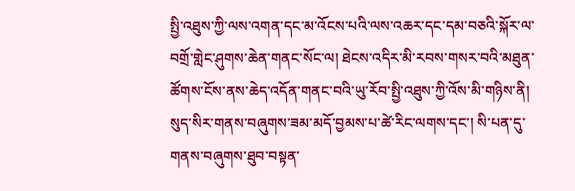སྤྱི་འཐུས་ཀྱི་ལས་འགན་དང་མ་འོངས་པའི་ལས་འཆར་དང་དམ་བཅའི་སྐོར་ལ་བགྲོ་གླེང་ཤུགས་ཆེན་གནང་སོང་ལ། ཐེངས་འདིར་མི་རབས་གསར་བའི་མཐུན་ཚོགས་ངོས་ནས་ཆེད་འདོན་གནང་བའི་ཡུ་རོབ་སྤྱི་འཐུས་ཀྱི་འོས་མི་གཉིས་ནི། སུད་སིར་གནས་བཞུགས་ཟམ་མདོ་བྱམས་པ་ཚེ་རིང་ལགས་དང་། སི་པན་དུ་གནས་བཞུགས་ཐུབ་བསྟན་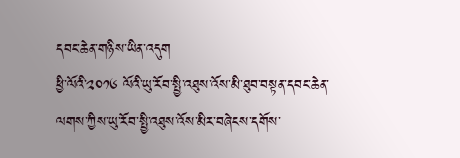དབང་ཆེན་གཉིས་ཡིན་འདུག
ཕྱི་ལོའི་༢༠༡༦ ལོའི་ཡུ་རོབ་སྤྱི་འཐུས་འོས་མི་ཐུབ་བསྟན་དབང་ཆེན་ལགས་ཀྱིས་ཡུ་རོབ་སྤྱི་འཐུས་འོས་མིར་བཞེངས་དགོས་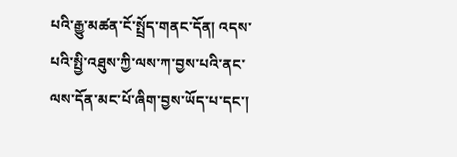པའི་རྒྱུ་མཚན་ངོ་སྤྲོད་གནང་དོན། འདས་པའི་སྤྱི་འཐུས་ཀྱི་ལས་ཀ་བྱས་པའི་ནང་ལས་དོན་མང་པོ་ཞིག་བྱས་ཡོད་པ་དང་།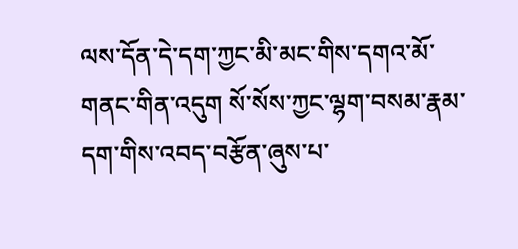ལས་དོན་དེ་དག་ཀྱང་མི་མང་གིས་དགའ་མོ་གནང་གིན་འདུག སོ་སོས་ཀྱང་ལྷག་བསམ་རྣམ་དག་གིས་འབད་བརྩོན་ཞུས་པ་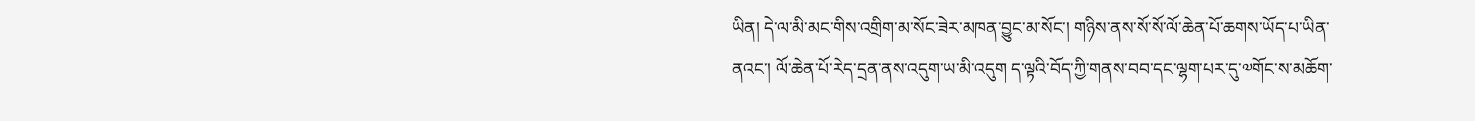ཡིན། དེ་ལ་མི་མང་གིས་འགྲིག་མ་སོང་ཟེར་མཁན་བྱུང་མ་སོང་། གཉིས་ནས་སོ་སོ་ལོ་ཆེན་པོ་ཆགས་ཡོད་པ་ཡིན་ནའང་། ལོ་ཆེན་པོ་རེད་དྲན་ནས་འདུག་ཡ་མི་འདུག ད་ལྟའི་བོད་ཀྱི་གནས་བབ་དང་ལྷག་པར་དུ་༧གོང་ས་མཆོག་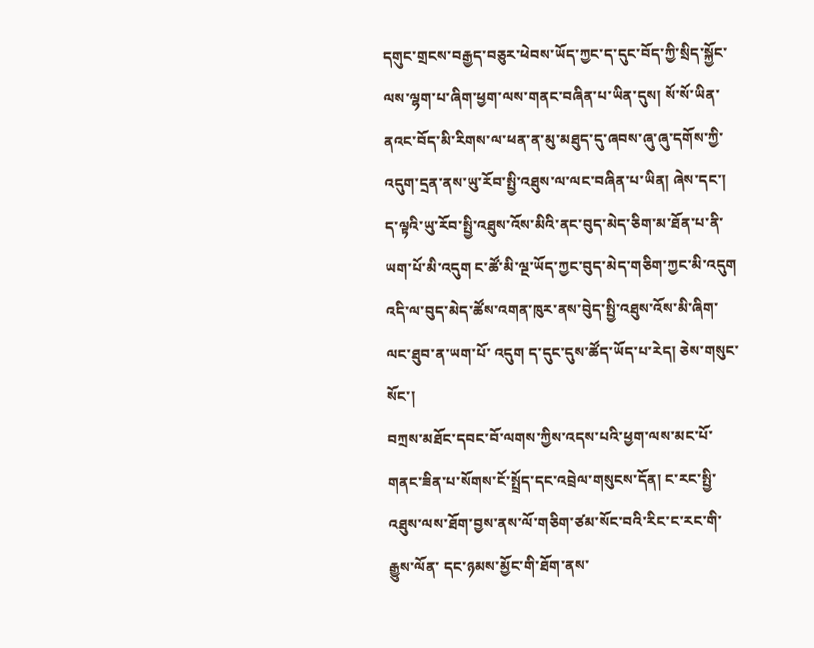དགུང་གྲངས་བརྒྱད་བཅུར་ཕེབས་ཡོད་ཀྱང་ད་དུང་བོད་ཀྱི་སྲིད་སྐྱོང་ལས་ལྷག་པ་ཞིག་ཕྱག་ལས་གནང་བཞིན་པ་ཡིན་དུས། སོ་སོ་ཡིན་ནའང་བོད་མི་རིགས་ལ་ཕན་ན་མུ་མཐུད་དུ་ཞབས་ཞུ་ཞུ་དགོས་ཀྱི་འདུག་དྲན་ནས་ཡུ་རོབ་སྤྱི་འཐུས་ལ་ལང་བཞིན་པ་ཡིན། ཞེས་དང་། ད་ལྟའི་ཡུ་རོབ་སྤྱི་འཐུས་འོས་མིའི་ནང་བུད་མེད་ཅིག་མ་ཐོན་པ་ནི་ཡག་པོ་མི་འདུག ང་ཚོ་མི་ལྔ་ཡོད་ཀྱང་བུད་མེད་གཅིག་ཀྱང་མི་འདུག འདི་ལ་བུད་མེད་ཚོས་འགན་ཁུར་ནས་བེུད་སྤྱི་འཐུས་འོས་མི་ཞིག་ལང་ཐུབ་ན་ཡག་པོ་ འདུག ད་དུང་དུས་ཚོད་ཡོད་པ་རེད། ཅེས་གསུང་སོང་།
བཀྲས་མཐོང་དབང་བོ་ལགས་ཀྱིས་འདས་པའི་ཕྱག་ལས་མང་པོ་གནང་ཟིན་པ་སོགས་ངོ་སྤྲོད་དང་འབྲེལ་གསུངས་དོན། ང་རང་སྤྱི་འཐུས་ལས་ཐོག་བྱས་ནས་ལོ་གཅིག་ཙམ་སོང་བའི་རིང་ང་རང་གི་རྒྱུས་ལོན་ དང་ཉམས་མྱོང་གི་ཐོག་ནས་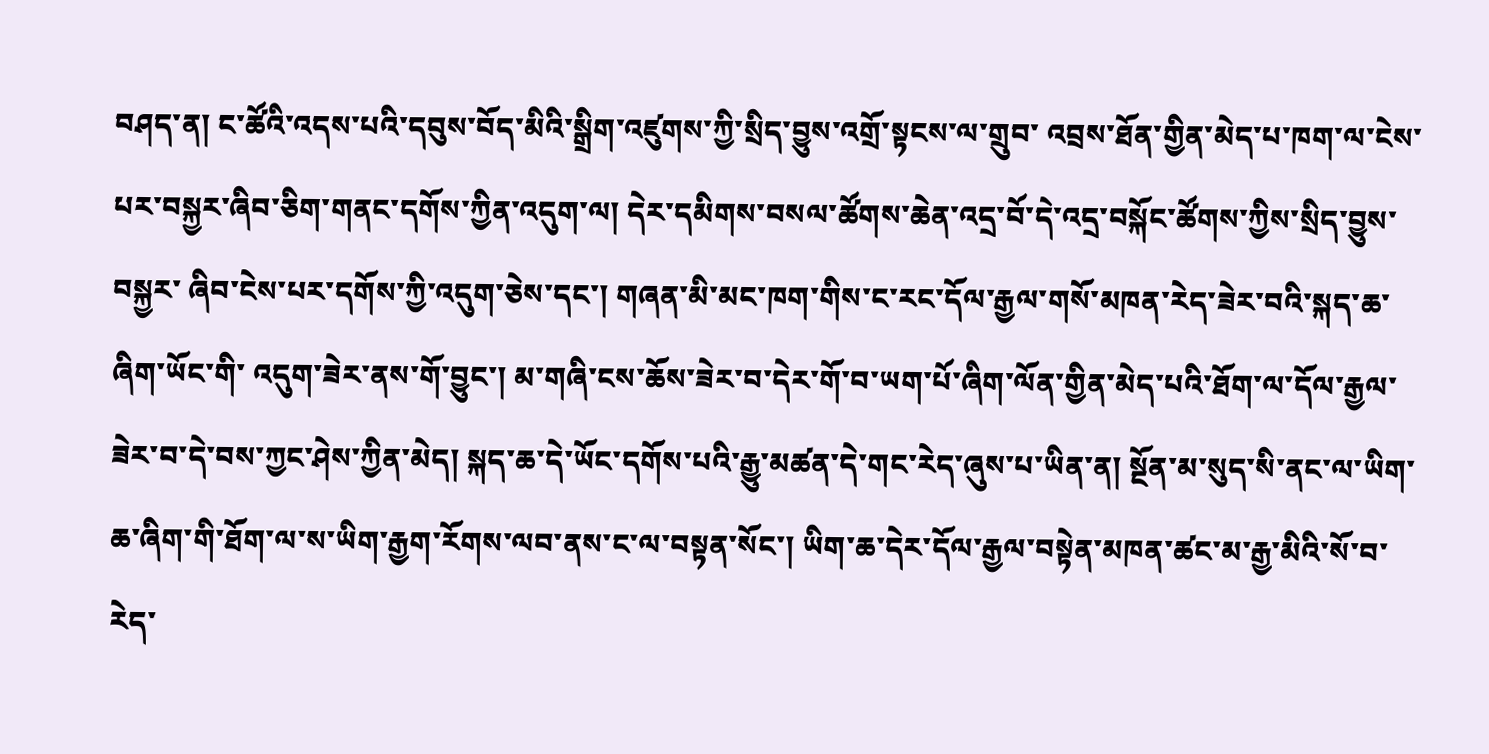བཤད་ན། ང་ཚོའི་འདས་པའི་དབུས་བོད་མིའི་སྒྲིག་འཛུགས་ཀྱི་སྲིད་བྱུས་འགྲོ་སྟངས་ལ་གྲུབ་ འབྲས་ཐོན་གྱིན་མེད་པ་ཁག་ལ་ངེས་པར་བསྐྱར་ཞིབ་ཅིག་གནང་དགོས་ཀྱིན་འདུག་ལ། དེར་དམིགས་བསལ་ཚོགས་ཆེན་འདྲ་བོ་དེ་འདྲ་བསྐོང་ཚོགས་ཀྱིས་སྲིད་བྱུས་བསྐྱར་ ཞིབ་ངེས་པར་དགོས་ཀྱི་འདུག་ཅེས་དང་། གཞན་མི་མང་ཁག་གིས་ང་རང་དོལ་རྒྱལ་གསོ་མཁན་རེད་ཟེར་བའི་སྐད་ཆ་ཞིག་ཡོང་གི་ འདུག་ཟེར་ནས་གོ་བྱུང་། མ་གཞི་ངས་ཆོས་ཟེར་བ་དེར་གོ་བ་ཡག་པོ་ཞིག་ལོན་གྱིན་མེད་པའི་ཐོག་ལ་དོལ་རྒྱལ་ཟེར་བ་དེ་བས་ཀྱང་ཤེས་ཀྱིན་མེད། སྐད་ཆ་དེ་ཡོང་དགོས་པའི་རྒྱུ་མཚན་དེ་གང་རེད་ཞུས་པ་ཡིན་ན། སྔོན་མ་སུད་སི་ནང་ལ་ཡིག་ཆ་ཞིག་གི་ཐོག་ལ་ས་ཡིག་རྒྱག་རོགས་ལབ་ནས་ང་ལ་བསྟན་སོང་། ཡིག་ཆ་དེར་དོལ་རྒྱལ་བསྟེན་མཁན་ཚང་མ་རྒྱ་མིའི་སོ་བ་རེད་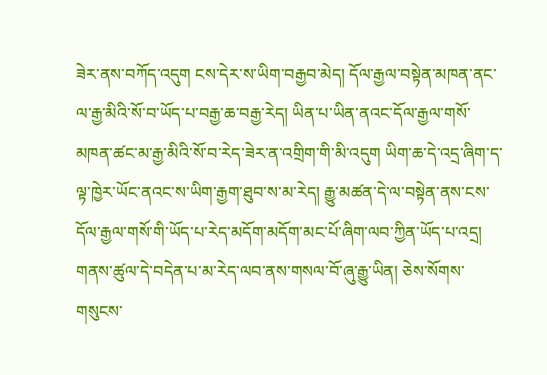ཟེར་ནས་བཀོད་འདུག ངས་དེར་ས་ཡིག་བརྒྱབ་མེད། དོལ་རྒྱལ་བསྟེན་མཁན་ནང་ལ་རྒྱ་མིའི་སོ་བ་ཡོད་པ་བརྒྱ་ཆ་བརྒྱ་རེད། ཡིན་པ་ཡིན་ནའང་དོལ་རྒྱལ་གསོ་མཁན་ཚང་མ་རྒྱ་མིའི་སོ་བ་རེད་ཟེར་ན་འགྲིག་གི་མི་འདུག ཡིག་ཆ་དེ་འདྲ་ཞིག་ད་ལྟ་ཁྱེར་ཡོང་ནའང་ས་ཡིག་རྒྱག་ཐུབ་ས་མ་རེད། རྒྱུ་མཚན་དེ་ལ་བསྟེན་ནས་ངས་དོལ་རྒྱལ་གསོ་གི་ཡོད་པ་རེད་མདོག་མདོག་མང་པོ་ཞིག་ལབ་ཀྱིན་ཡོད་པ་འདྲ། གནས་ཚུལ་དེ་བདེན་པ་མ་རེད་ལབ་ནས་གསལ་བོ་ཞུ་རྒྱུ་ཡིན། ཅེས་སོགས་གསུངས་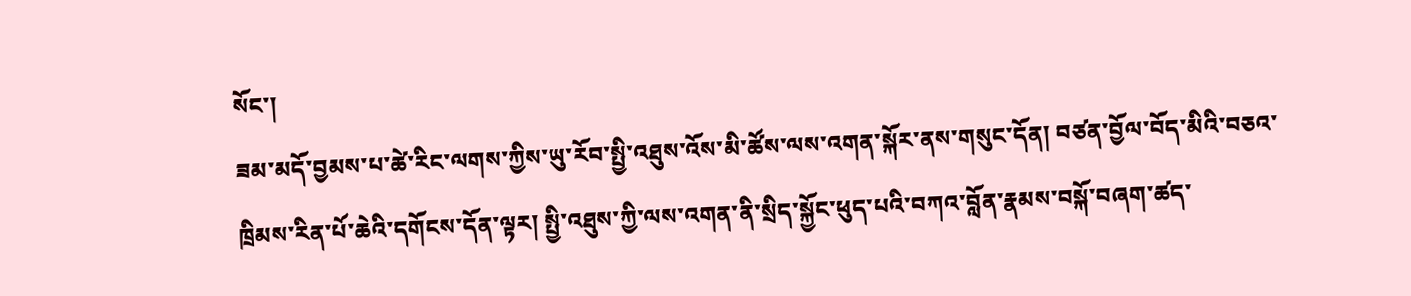སོང་།
ཟམ་མདོ་བྱམས་པ་ཚེ་རིང་ལགས་ཀྱིས་ཡུ་རོབ་སྤྱི་འཐུས་འོས་མི་ཚོས་ལས་འགན་སྐོར་ནས་གསུང་དོན། བཙན་བྱོལ་བོད་མིའི་བཅའ་ཁྲིམས་རིན་པོ་ཆེའི་དགོངས་དོན་ལྟར། སྤྱི་འཐུས་ཀྱི་ལས་འགན་ནི་སྲིད་སྐྱོང་ཕུད་པའི་བཀའ་བློན་རྣམས་བསྐོ་བཞག་ཚད་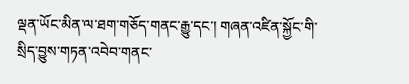ལྡན་ཡོང་མིན་ལ་ཐག་གཅོད་གནང་རྒྱུ་དང་། གཞན་འཛིན་སྐྱོང་གི་སྲིད་བྱུས་གཏན་འབེབ་གནང་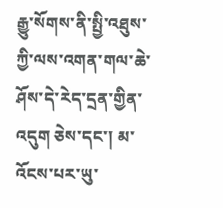རྒྱུ་སོགས་ནི་སྤྱི་འཐུས་ཀྱི་ལས་འགན་གལ་ཆེ་ཤོས་དེ་རེད་དྲན་གྱིན་འདུག ཅེས་དང་། མ་འོངས་པར་ཡུ་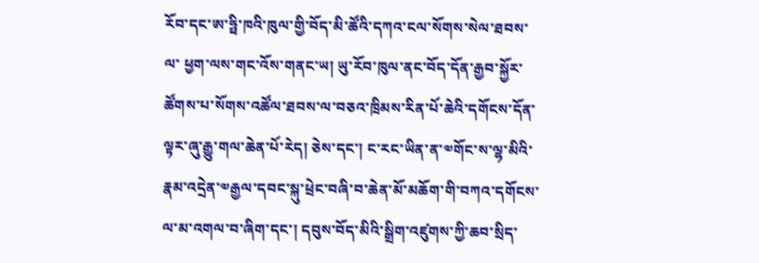རོབ་དང་ཨ་ཧྥི་ཁའི་ཁུལ་གྱི་བོད་མི་ཚོའི་དཀའ་ངལ་སོགས་སེལ་ཐབས་ལ་ ཕྱག་ལས་གང་འོས་གནང་ཡ། ཡུ་རོབ་ཁུལ་ནང་བོད་དོན་རྒྱབ་སྐྱོར་ཚོགས་པ་སོགས་འཚོལ་ཐབས་ལ་བཅའ་ཁྲིམས་རིན་པོ་ཆེའི་དགོངས་དོན་ལྟར་ཞུ་རྒྱུ་གལ་ཆེན་པོ་རེད། ཅེས་དང་། ང་རང་ཡིན་ན་༧གོང་ས་ལྷ་མིའི་རྣམ་འདྲེན་༧རྒྱལ་དབང་སྐུ་ཕྲེང་བཞི་བ་ཆེན་མོ་མཆོག་གི་བཀའ་དགོངས་ལ་མ་འགལ་བ་ཞིག་དང་། དབུས་བོད་མིའི་སྒྲིག་འཛུགས་ཀྱི་ཆབ་སྲིད་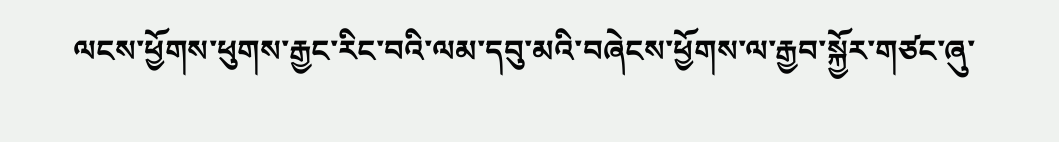ལངས་ཕྱོགས་ཕུགས་རྒྱང་རིང་བའི་ལམ་དབུ་མའི་བཞེངས་ཕྱོགས་ལ་རྒྱབ་སྐྱོར་གཙང་ཞུ་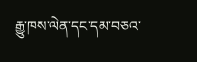རྒྱུ་ཁས་ལེན་དང་དམ་བཅའ་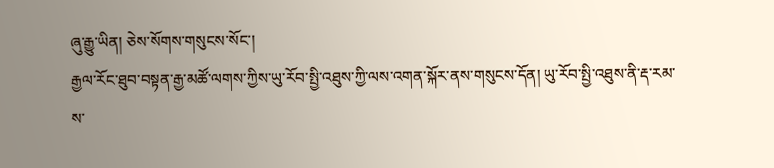ཞུ་རྒྱུ་ཡིན། ཅེས་སོགས་གསུངས་སོང་།
རྒྱལ་རོང་ཐུབ་བསྟན་རྒྱ་མཚོ་ལགས་ཀྱིས་ཡུ་རོབ་སྤྱི་འཐུས་ཀྱི་ལས་འགན་སྐོར་ནས་གསུངས་དོན། ཡུ་རོབ་སྤྱི་འཐུས་ནི་རྡ་རམ་ས་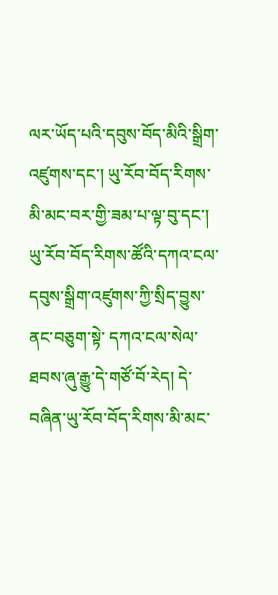ལར་ཡོད་པའི་དབུས་བོད་མིའི་སྒྲིག་འཛུགས་དང་། ཡུ་རོབ་བོད་རིགས་མི་མང་བར་གྱི་ཟམ་པ་ལྟ་བུ་དང་། ཡུ་རོབ་བོད་རིགས་ཚོའི་དཀའ་ངལ་དབུས་སྒྲིག་འཛུགས་ཀྱི་སྲིད་བྱུས་ནང་བཅུག་སྟེ་ དཀའ་ངལ་སེལ་ཐབས་ཞུ་རྒྱུ་དེ་གཙོ་བོ་རེད། དེ་བཞིན་ཡུ་རོབ་བོད་རིགས་མི་མང་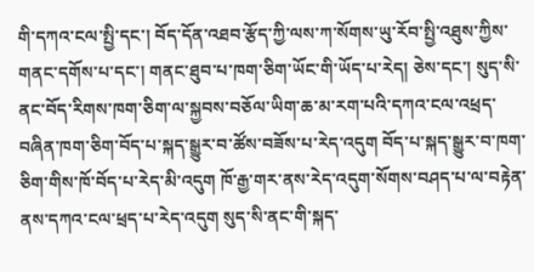གི་དཀའ་ངལ་སྤྱི་དང་། བོད་དོན་འཐབ་རྩོད་ཀྱི་ལས་ཀ་སོགས་ཡུ་རོབ་སྤྱི་འཐུས་ཀྱིས་གནང་དགོས་པ་དང་། གནང་ཐུབ་པ་ཁག་ཅིག་ཡོང་གི་ཡོད་པ་རེད། ཅེས་དང་། སུད་སི་ནང་བོད་རིགས་ཁག་ཅིག་ལ་སྐྱབས་བཅོལ་ཡིག་ཆ་མ་རག་པའི་དཀའ་ངལ་འཕྲད་བཞིན་ཁག་ཅིག་བོད་པ་སྐད་སྒྱུར་བ་ཚོས་བཟོས་པ་རེད་འདུག བོད་པ་སྐད་སྒྱུར་བ་ཁག་ཅིག་གིས་ཁོ་བོད་པ་རེད་མི་འདུག ཁོ་རྒྱ་གར་ནས་རེད་འདུག་སོགས་བཤད་པ་ལ་བརྟེན་ནས་དཀའ་ངལ་ཕྲད་པ་རེད་འདུག སུད་སི་ནང་གི་སྐད་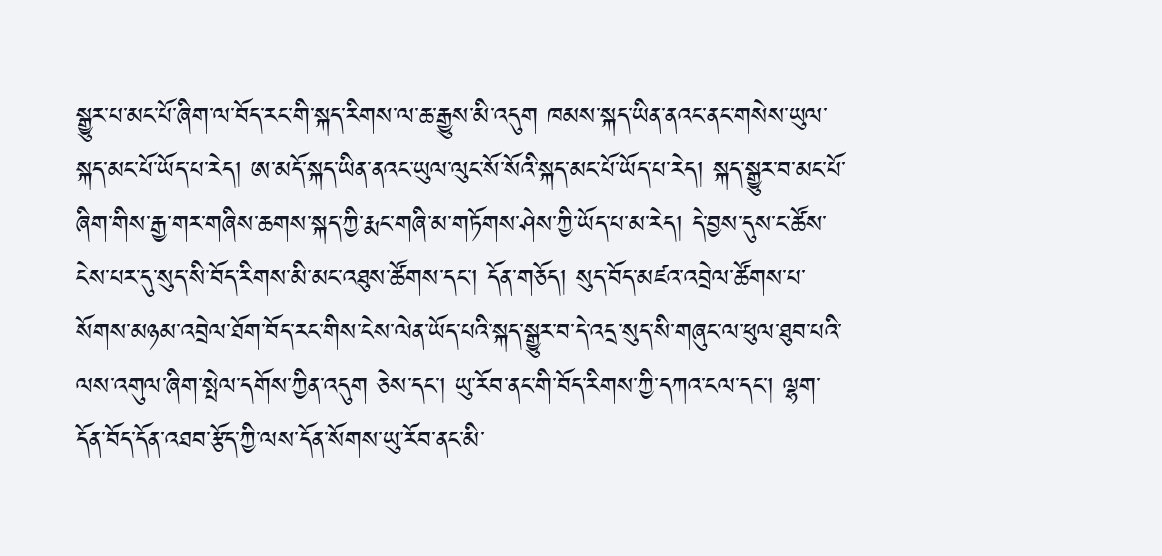སྒྱུར་པ་མང་པོ་ཞིག་ལ་བོད་རང་གི་སྐད་རིགས་ལ་ཆ་རྒྱུས་མི་འདུག ཁམས་སྐད་ཡིན་ནའང་ནང་གསེས་ཡུལ་སྐད་མང་པོ་ཡོད་པ་རེད། ཨ་མདོ་སྐད་ཡིན་ནའང་ཡུལ་ལུང་སོ་སོའི་སྐད་མང་པོ་ཡོད་པ་རེད། སྐད་སྒྱུར་བ་མང་པོ་ཞིག་གིས་རྒྱ་གར་གཞིས་ཆགས་སྐད་ཀྱི་རྨང་གཞི་མ་གཏོགས་ཤེས་ཀྱི་ཡོད་པ་མ་རེད། དེ་བྱས་དུས་ང་ཚོས་ངེས་པར་དུ་སུད་སི་བོད་རིགས་མི་མང་འཐུས་ཚོགས་དང་། དོན་གཅོད། སུད་བོད་མཛའ་འབྲེལ་ཚོགས་པ་སོགས་མཉམ་འབྲེལ་ཐོག་བོད་རང་གིས་ངེས་ལེན་ཡོད་པའི་སྐད་སྒྱུར་བ་དེ་འདྲ་སུད་སི་གཞུང་ལ་ཕུལ་ཐུབ་པའི་ལས་འགུལ་ཞིག་སྤེལ་དགོས་ཀྱིན་འདུག ཅེས་དང་། ཡུ་རོབ་ནང་གི་བོད་རིགས་ཀྱི་དཀའ་ངལ་དང་། ལྷག་དོན་བོད་དོན་འཐབ་རྩོད་ཀྱི་ལས་དོན་སོགས་ཡུ་རོབ་ནང་མི་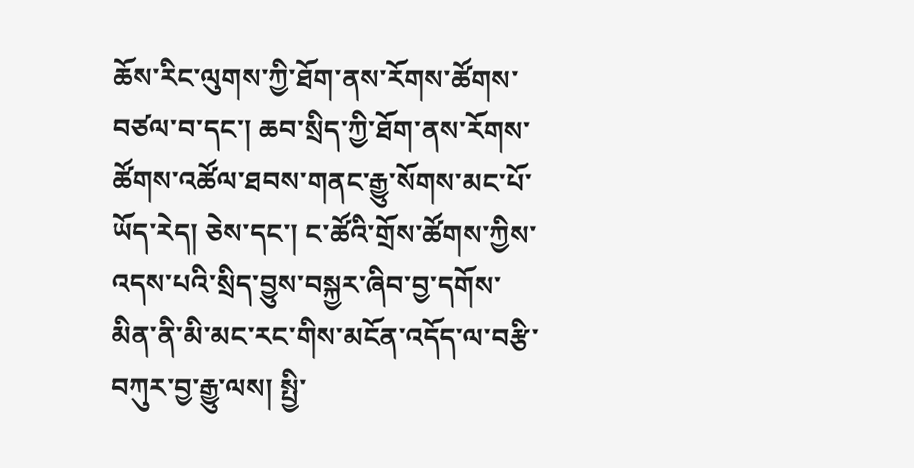ཆོས་རིང་ལུགས་ཀྱི་ཐོག་ནས་རོགས་ཚོགས་བཙལ་བ་དང་། ཆབ་སྲིད་ཀྱི་ཐོག་ནས་རོགས་ཚོགས་འཚོལ་ཐབས་གནང་རྒྱུ་སོགས་མང་པོ་ཡོད་རེད། ཅེས་དང་། ང་ཚོའི་གྲོས་ཚོགས་ཀྱིས་འདས་པའི་སྲིད་བྱུས་བསྐྱར་ཞིབ་བྱ་དགོས་མིན་ནི་མི་མང་རང་གིས་མངོན་འདོད་ལ་བརྩི་བཀུར་བྱ་རྒྱུ་ལས། སྤྱི་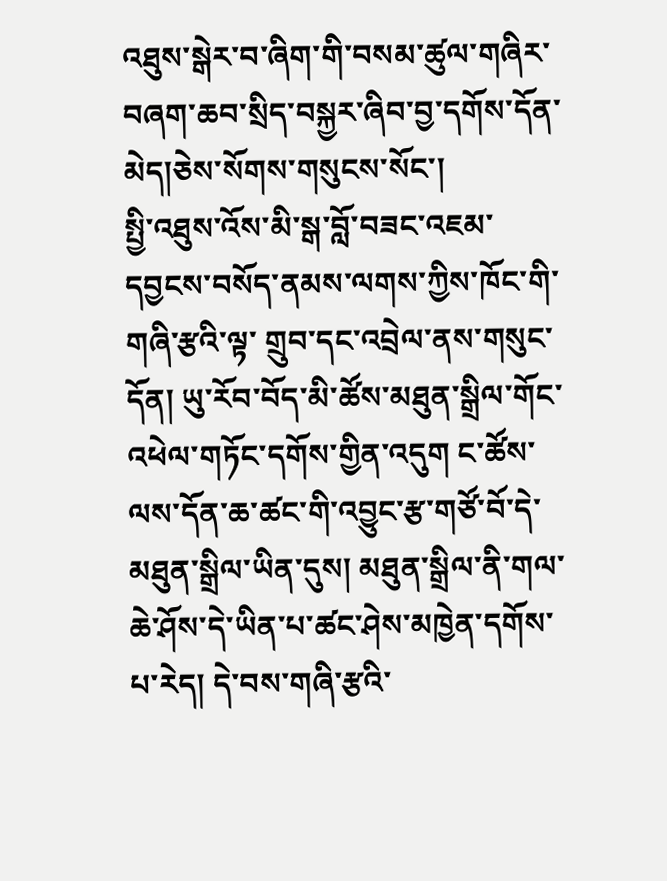འཐུས་སྒེར་བ་ཞིག་གི་བསམ་ཚུལ་གཞིར་བཞག་ཆབ་སྲིད་བསྐྱར་ཞིབ་བྱ་དགོས་དོན་ མེད།ཅེས་སོགས་གསུངས་སོང་།
སྤྱི་འཐུས་འོས་མི་སྒ་བློ་བཟང་འཇམ་དབྱངས་བསོད་ནམས་ལགས་ཀྱིས་ཁོང་གི་གཞི་རྩའི་ལྟ་ གྲུབ་དང་འབྲེལ་ནས་གསུང་དོན། ཡུ་རོབ་བོད་མི་ཚོས་མཐུན་སྒྲིལ་གོང་འཕེལ་གཏོང་དགོས་གྱིན་འདུག ང་ཚོས་ལས་དོན་ཆ་ཚང་གི་འབྱུང་རྩ་གཙོ་བོ་དེ་མཐུན་སྒྲིལ་ཡིན་དུས། མཐུན་སྒྲིལ་ནི་གལ་ཆེ་ཤོས་དེ་ཡིན་པ་ཚང་ཤེས་མཁྱེན་དགོས་པ་རེད། དེ་བས་གཞི་རྩའི་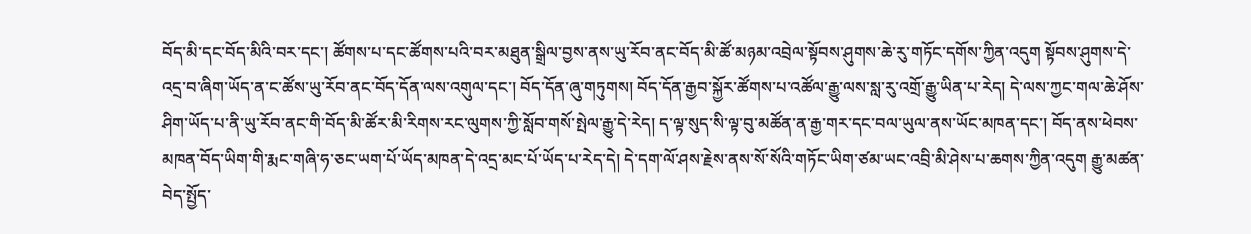བོད་མི་དང་བོད་མིའི་བར་དང་། ཚོགས་པ་དང་ཚོགས་པའི་བར་མཐུན་སྒྲིལ་བྱས་ནས་ཡུ་རོབ་ནང་བོད་མི་ཚོ་མཉམ་འབྲེལ་སྟོབས་ཤུགས་ཆེ་རུ་གཏོང་དགོས་ཀྱིན་འདུག སྟོབས་ཤུགས་དེ་འདྲ་བ་ཞིག་ཡོད་ན་ང་ཚོས་ཡུ་རོབ་ནང་བོད་དོན་ལས་འགུལ་དང་། བོད་དོན་ཞུ་གཏུགས། བོད་དོན་རྒྱབ་སྐྱོར་ཚོགས་པ་འཚོལ་རྒྱུ་ལས་སླ་རུ་འགྲོ་རྒྱུ་ཡིན་པ་རེད། དེ་ལས་ཀྱང་གལ་ཆེ་ཤོས་ཤིག་ཡོད་པ་ནི་ཡུ་རོབ་ནང་གི་བོད་མི་ཚོར་མི་རིགས་རང་ལུགས་ཀྱི་སློབ་གསོ་སྤེལ་རྒྱུ་དེ་རེད། ད་ལྟ་སུད་སི་ལྟ་བུ་མཚོན་ན་རྒྱ་གར་དང་བལ་ཡུལ་ནས་ཡོང་མཁན་དང་། བོད་ནས་ཕེབས་མཁན་བོད་ཡིག་གི་རྨང་གཞི་ཧ་ཅང་ཡག་པོ་ཡོད་མཁན་དེ་འདྲ་མང་པོ་ཡོད་པ་རེད་དེ། དེ་དག་ལོ་ཤས་རྗེས་ནས་སོ་སོའི་གཏོང་ཡིག་ཙམ་ཡང་འབྲི་མི་ཤེས་པ་ཆགས་ཀྱིན་འདུག རྒྱུ་མཚན་བེད་སྤྱོད་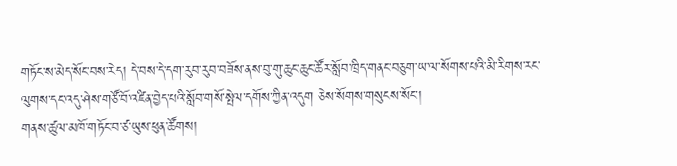གཏོང་ས་མེད་སོང་བས་རེད། དེ་བས་དེ་དག་རུབ་རུབ་བཟོས་ནས་བུ་གུ་ཆུང་ཆུང་ཚོར་སློབ་ཁྲིད་གནང་བཅུག་ཡ་ལ་སོགས་པའི་མི་རིགས་རང་ལུགས་དང་འདུ་ཤེས་གཙོ་བོ་འཛིན་བྱེད་པའི་སློབ་གསོ་སྤེལ་དགོས་ཀྱིན་འདུག ཅེས་སོགས་གསུངས་སོང་།
གནས་ཚུལ་མཁོ་གཏོང་བ་ཙ་ཡུས་ཕུན་ཚོགས།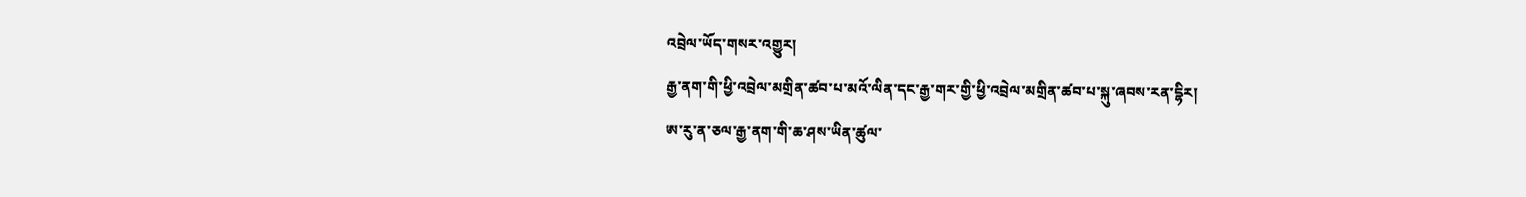འབྲེལ་ཡོད་གསར་འགྱུར།
རྒྱ་ནག་གི་ཕྱི་འབྲེལ་མགྲིན་ཚབ་པ་མའོ་ལིན་དང་རྒྱ་གར་གྱི་ཕྱི་འབྲེལ་མགྲིན་ཚབ་པ་སྐུ་ཞབས་རན་དྷིར།
ཨ་རུ་ན་ཅལ་རྒྱ་ནག་གི་ཆ་ཤས་ཡིན་ཚུལ་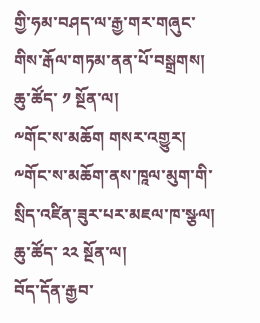གྱི་ཧམ་བཤད་ལ་རྒྱ་གར་གཞུང་གིས་རྒོལ་གཏམ་ནན་པོ་བསྒྲགས།
ཆུ་ཚོད་ ༡ སྔོན་ལ།
༸གོང་ས་མཆོག གསར་འགྱུར།
༸གོང་ས་མཆོག་ནས་ཁཱལ་མུག་གི་སྲིད་འཛིན་ཟུར་པར་མཇལ་ཁ་སྩལ།
ཆུ་ཚོད་ ༢༢ སྔོན་ལ།
བོད་དོན་རྒྱབ་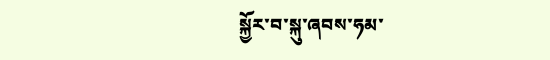སྐྱོར་བ་སྐུ་ཞབས་ཧམ་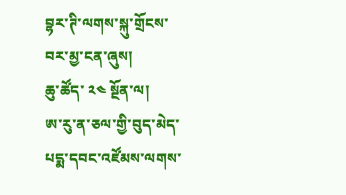བྷར་ཊི་ལགས་སྐུ་གྲོངས་བར་མྱ་ངན་ཞུས།
ཆུ་ཚོད་ ༢༤ སྔོན་ལ།
ཨ་རུ་ན་ཅལ་གྱི་བུད་མེད་པདྨ་དབང་འཛོམས་ལགས་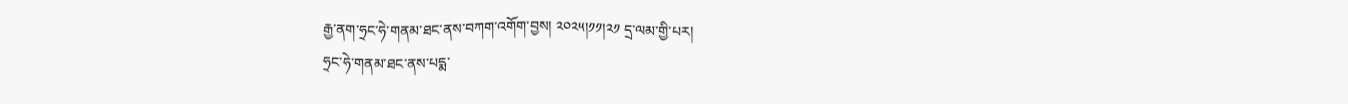རྒྱ་ནག་ཧྲང་ཧེ་གནམ་ཐང་ནས་བཀག་འགོག་བྱས། ༢༠༢༥།༡༡།༢༡ དྲ་ལམ་གྱི་པར།
ཧྲང་ཧེ་གནམ་ཐང་ནས་པདྨ་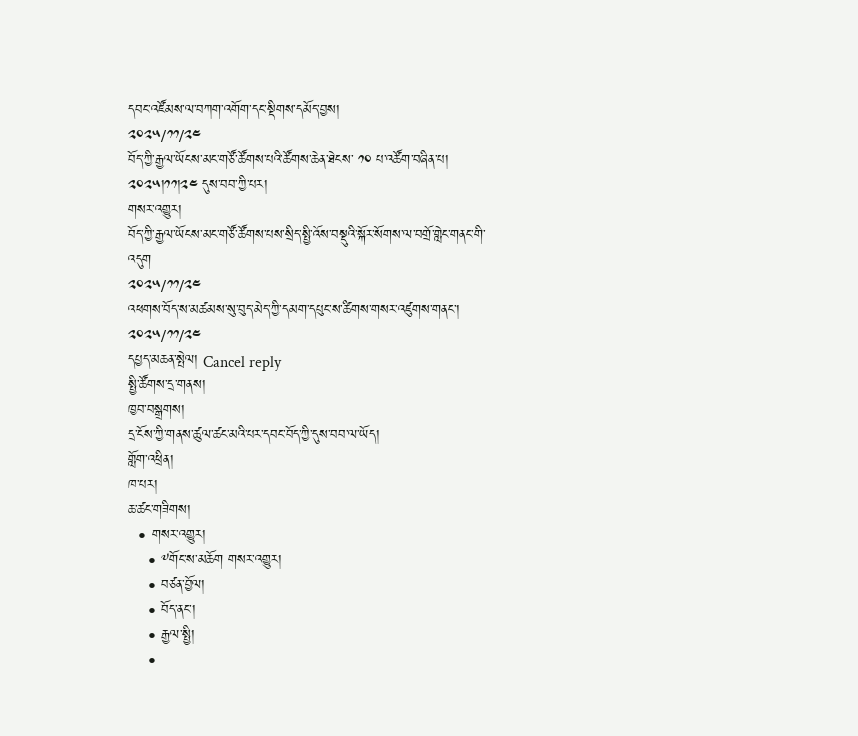དབང་འཛོམས་ལ་བཀག་འགོག་དང་སྡིགས་དམོད་བྱས།
༢༠༢༥/༡༡/༢༤
བོད་ཀྱི་རྒྱལ་ཡོངས་མང་གཙོ་ཚོགས་པའི་ཚོགས་ཆེན་ཐེངས་ ༡༠ པ་འཚོག་བཞིན་པ། ༢༠༢༥།༡༡།༢༤ དུས་བབ་ཀྱི་པར།
གསར་འགྱུར།
བོད་ཀྱི་རྒྱལ་ཡོངས་མང་གཙོ་ཚོགས་པས་སྲིད་སྤྱི་འོས་བསྡུའི་སྐོར་སོགས་ལ་བགྲོ་གླེང་གནང་གི་འདུག
༢༠༢༥/༡༡/༢༤
འཕགས་བོད་ས་མཚམས་སུ་བུད་མེད་ཀྱི་དམག་དཔུང་ས་ཚིགས་གསར་འཛུགས་གནང་།
༢༠༢༥/༡༡/༢༤
དཔྱད་མཆན་སྤེལ། Cancel reply
སྤྱི་ཚོགས་དྲ་གནས།
ཁྱབ་བསྒྲགས།
དྲ་ངོས་ཀྱི་གནས་ཚུལ་ཚང་མའི་པར་དབང་བོད་ཀྱི་དུས་བབ་ལ་ཡོད།
གློག་འཕྲིན།
ཁ་པར།
ཆ་ཚང་གཟིགས།
  • གསར་འགྱུར།
    • ༸གོང་ས་མཆོག གསར་འགྱུར།
    • བཙན་བྱོལ།
    • བོད་ནང་།
    • རྒྱལ་སྤྱི།
    •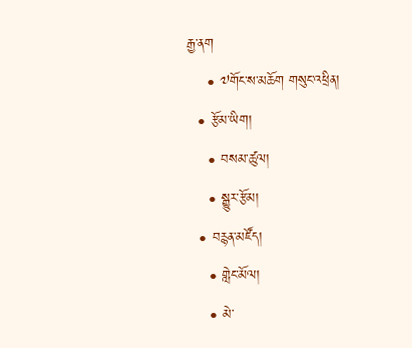རྒྱ་ནག
    • ༧གོང་ས་མཆོག གསུང་འཕྲིན།
  • རྩོམ་ཡིག།
    • བསམ་ཚུལ།
    • སྒྱུར་རྩོམ།
  • བརྙན་མཛོད།
    • གླེང་མོལ།
    • མེ་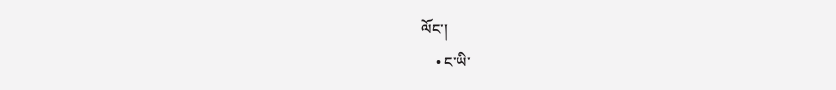ལོང་།
    • ང་ཡི་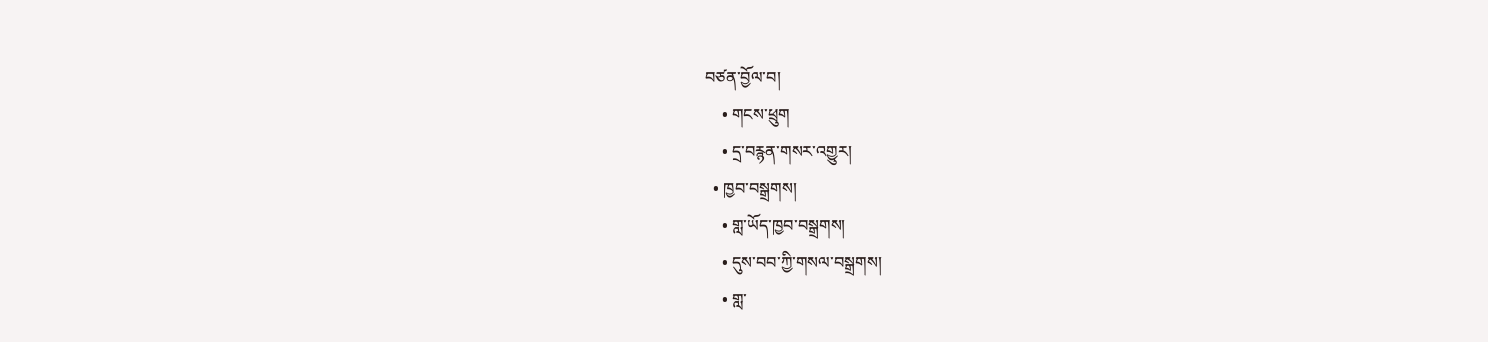བཙན་བྱོལ་བ།
    • གངས་ཕྲུག
    • དྲ་བརྙན་གསར་འགྱུར།
  • ཁྱབ་བསྒྲགས།
    • གླ་ཡོད་ཁྱབ་བསྒྲགས།
    • དུས་བབ་ཀྱི་གསལ་བསྒྲགས།
    • གླ་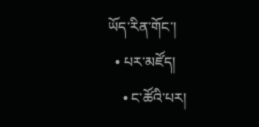ཡོད་རིན་གོང་།
  • པར་མཛོད།
    • ང་ཚོའི་པར།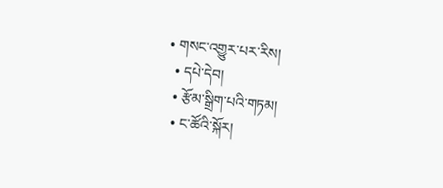• གསང་འགྱུར་པར་རིས།
  • དཔེ་དེབ།
  • རྩོམ་སྒྲིག་པའི་གཏམ།
  • ང་ཚོའི་སྐོར།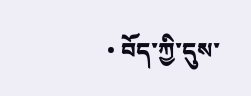• བོད་ཀྱི་དུས་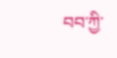བབ་ཀྱི་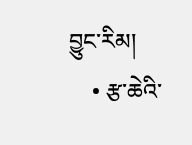བྱུང་རིམ།
    • རྩ་ཆེའི་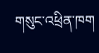གསུང་འཕྲིན་ཁག